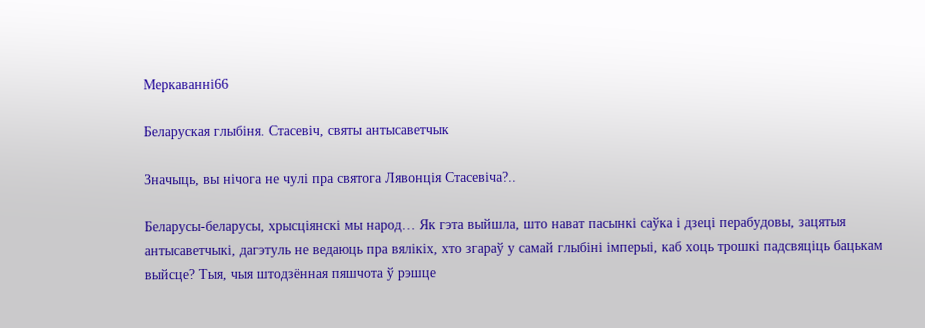Меркаванні66

Беларуская глыбіня. Стасевіч, святы антысаветчык

Значыць, вы нічога не чулі пра святога Лявонція Стасевіча?..

Беларусы-беларусы, хрысціянскі мы народ… Як гэта выйшла, што нават пасынкі саўка і дзеці перабудовы, зацятыя антысаветчыкі, дагэтуль не ведаюць пра вялікіх, хто згараў у самай глыбіні імперыі, каб хоць трошкі падсвяціць бацькам выйсце? Тыя, чыя штодзённая пяшчота ў рэшце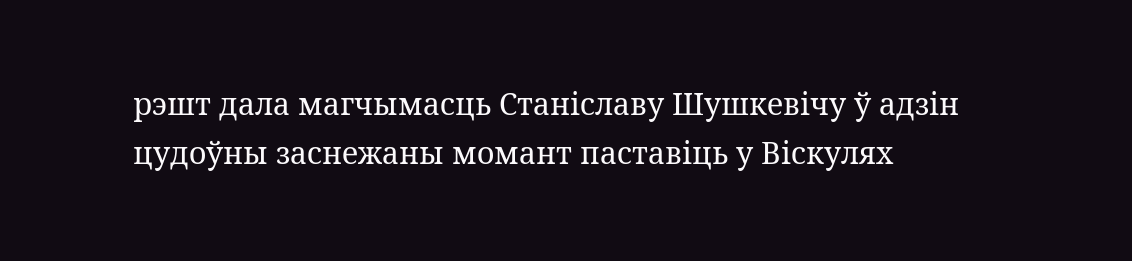рэшт дала магчымасць Станіславу Шушкевічу ў адзін цудоўны заснежаны момант паставіць у Віскулях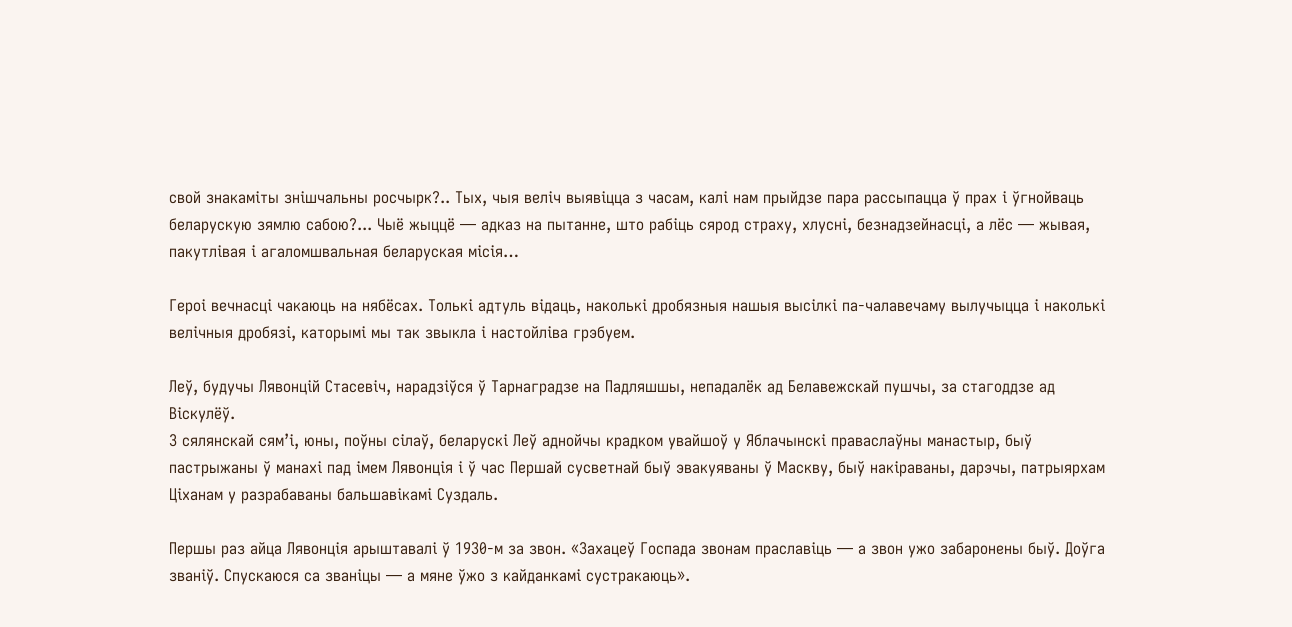свой знакаміты знішчальны росчырк?.. Тых, чыя веліч выявіцца з часам, калі нам прыйдзе пара рассыпацца ў прах і ўгнойваць беларускую зямлю сабою?... Чыё жыццё — адказ на пытанне, што рабіць сярод страху, хлусні, безнадзейнасці, а лёс — жывая, пакутлівая і агаломшвальная беларуская місія…

Героі вечнасці чакаюць на нябёсах. Толькі адтуль відаць, наколькі дробязныя нашыя высілкі па-чалавечаму вылучыцца і наколькі велічныя дробязі, каторымі мы так звыкла і настойліва грэбуем.

Леў, будучы Лявонцій Стасевіч, нарадзіўся ў Тарнаградзе на Падляшшы, непадалёк ад Белавежскай пушчы, за стагоддзе ад Віскулёў.
З сялянскай сям’і, юны, поўны сілаў, беларускі Леў аднойчы крадком увайшоў у Яблачынскі праваслаўны манастыр, быў пастрыжаны ў манахі пад імем Лявонція і ў час Першай сусветнай быў эвакуяваны ў Маскву, быў накіраваны, дарэчы, патрыярхам Ціханам у разрабаваны бальшавікамі Суздаль.

Першы раз айца Лявонція арыштавалі ў 1930-м за звон. «Захацеў Госпада звонам праславіць — а звон ужо забаронены быў. Доўга званіў. Спускаюся са званіцы — а мяне ўжо з кайданкамі сустракаюць».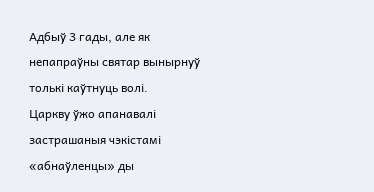Адбыў 3 гады, але як непапраўны святар вынырнуў толькі каўтнуць волі.
Царкву ўжо апанавалі застрашаныя чэкістамі «абнаўленцы» ды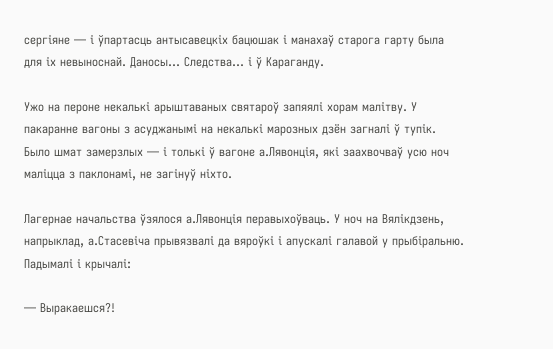сергіяне — і ўпартасць антысавецкіх бацюшак і манахаў старога гарту была для іх невыноснай. Даносы… Следства… і ў Караганду.

Ужо на пероне некалькі арыштаваных святароў запяялі хорам малітву. У пакаранне вагоны з асуджанымі на некалькі марозных дзён загналі ў тупік. Было шмат замерзлых — і толькі ў вагоне а.Лявонція, які заахвочваў усю ноч маліцца з паклонамі, не загінуў ніхто.

Лагернае начальства ўзялося а.Лявонція перавыхоўваць. У ноч на Вялікдзень, напрыклад, а.Стасевіча прывязвалі да вяроўкі і апускалі галавой у прыбіральню. Падымалі і крычалі:

— Выракаешся?!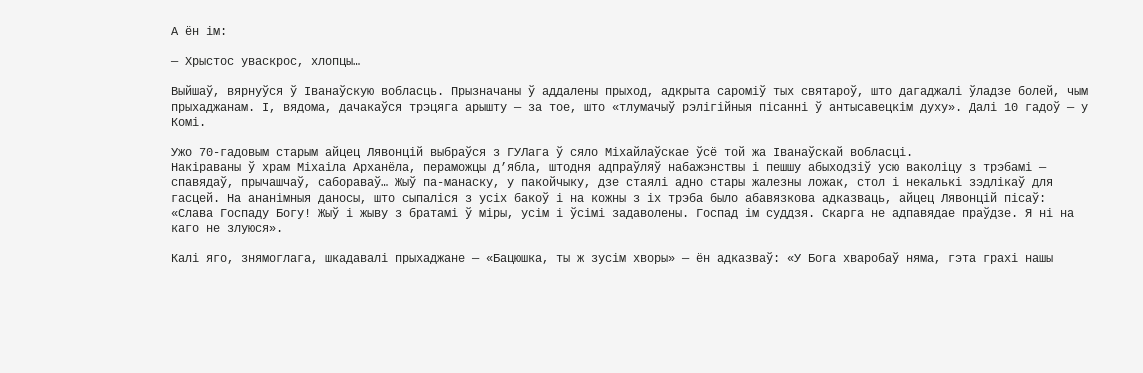А ён ім:

— Хрыстос уваскрос, хлопцы…

Выйшаў, вярнуўся ў Іванаўскую вобласць. Прызначаны ў аддалены прыход, адкрыта сароміў тых святароў, што дагаджалі ўладзе болей, чым прыхаджанам. І, вядома, дачакаўся трэцяга арышту — за тое, што «тлумачыў рэлігійныя пісанні ў антысавецкім духу». Далі 10 гадоў — у Комі.

Ужо 70-гадовым старым айцец Лявонцій выбраўся з ГУЛага ў сяло Міхайлаўскае ўсё той жа Іванаўскай вобласці.
Накіраваны ў храм Міхаіла Арханёла, пераможцы д’ябла, штодня адпраўляў набажэнствы і пешшу абыходзіў усю ваколіцу з трэбамі — спавядаў, прычашчаў, сабораваў… Жыў па-манаску, у пакойчыку, дзе стаялі адно стары жалезны ложак, стол і некалькі зэдлікаў для гасцей. На ананімныя даносы, што сыпаліся з усіх бакоў і на кожны з іх трэба было абавязкова адказваць, айцец Лявонцій пісаў: «Слава Госпаду Богу! Жыў і жыву з братамі ў міры, усім і ўсімі задаволены. Госпад ім суддзя. Скарга не адпавядае праўдзе. Я ні на каго не злуюся».

Калі яго, знямоглага, шкадавалі прыхаджане — «Бацюшка, ты ж зусім хворы» — ён адказваў: «У Бога хваробаў няма, гэта грахі нашы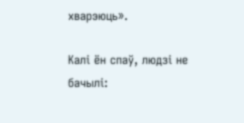хварэюць».

Калі ён спаў, людзі не бачылі: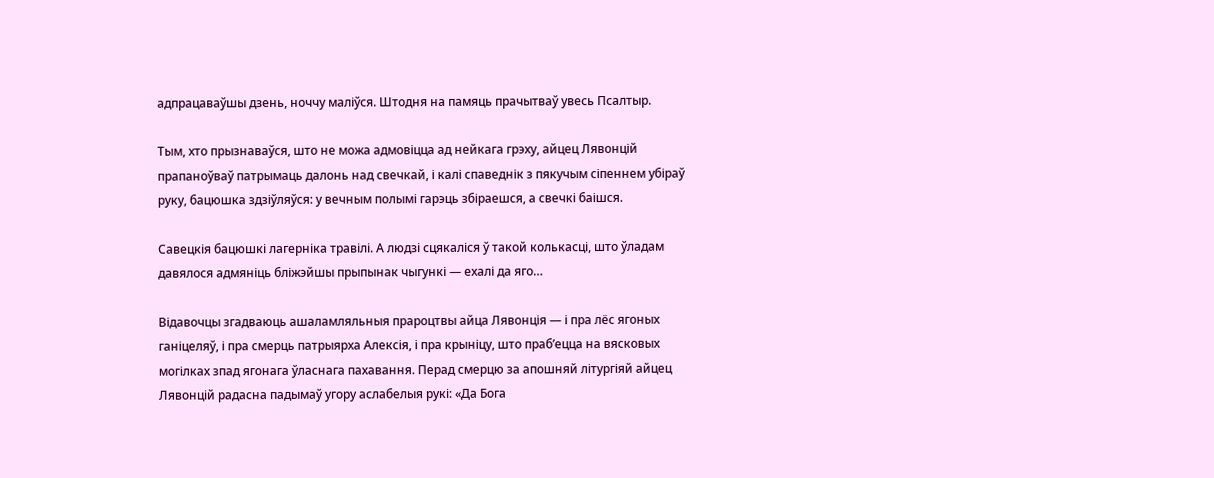адпрацаваўшы дзень, ноччу маліўся. Штодня на памяць прачытваў увесь Псалтыр.

Тым, хто прызнаваўся, што не можа адмовіцца ад нейкага грэху, айцец Лявонцій прапаноўваў патрымаць далонь над свечкай, і калі спаведнік з пякучым сіпеннем убіраў руку, бацюшка здзіўляўся: у вечным полымі гарэць збіраешся, а свечкі баішся.

Савецкія бацюшкі лагерніка травілі. А людзі сцякаліся ў такой колькасці, што ўладам давялося адмяніць бліжэйшы прыпынак чыгункі — ехалі да яго…

Відавочцы згадваюць ашаламляльныя прароцтвы айца Лявонція — і пра лёс ягоных ганіцеляў, і пра смерць патрыярха Алексія, і пра крыніцу, што праб’ецца на вясковых могілках зпад ягонага ўласнага пахавання. Перад смерцю за апошняй літургіяй айцец Лявонцій радасна падымаў угору аслабелыя рукі: «Да Бога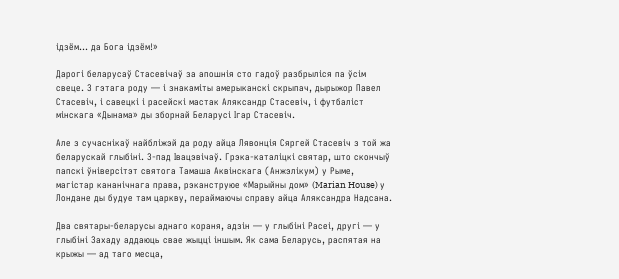ідзём… да Бога ідзём!»

Дарогі беларусаў Стасевічаў за апошнія сто гадоў разбрыліся па ўсім свеце. З гэтага роду — і знакаміты амерыканскі скрыпач, дырыжор Павел Стасевіч, і савецкі і расейскі мастак Аляксандр Стасевіч, і футбаліст мінскага «Дынама» ды зборнай Беларусі Ігар Стасевіч.

Але з сучаснікаў найбліжэй да роду айца Лявонція Сяргей Стасевіч з той жа беларускай глыбіні. З-пад Івацэвічаў. Грэка-каталіцкі святар, што скончыў папскі ўніверсітэт святога Тамаша Аквінскага (Анжэлікум) у Рыме, магістар кананічнага права, рэканструюе «Марыйны дом» (Marian House) у Лондане ды будуе там царкву, пераймаючы справу айца Аляксандра Надсана.

Два святары-беларусы аднаго кораня, адзін — у глыбіні Расеі, другі — у глыбіні Захаду аддаюць свае жыцці іншым. Як сама Беларусь, распятая на крыжы — ад таго месца,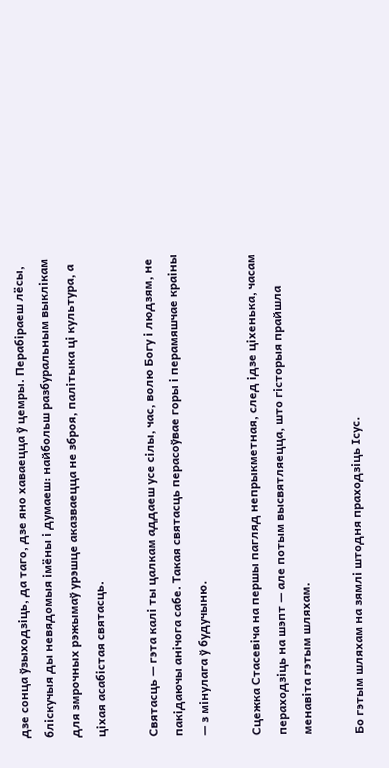дзе сонца ўзыходзіць, да таго, дзе яно хаваецца ў цемры. Перабіраеш лёсы, бліскучыя ды невядомыя імёны і думаеш: найбольш разбуральным выклікам для змрочных рэжымаў урэшце аказваецца не зброя, палітыка ці культура, а ціхая асабістая святасць.

Святасць — гэта калі ты цалкам аддаеш усе сілы, час, волю Богу і людзям, не пакідаючы анічога сабе. Такая святасць перасоўвае горы і перамяшчае краіны — з мінулага ў будучыню.

Сцежка Стасевіча на першы пагляд непрыкметная, след ідзе ціхенька, часам пераходзіць на шэпт — але потым высвятляецца, што гісторыя прайшла менавіта гэтым шляхам.

Бо гэтым шляхам на зямлі штодня праходзіць Ісус.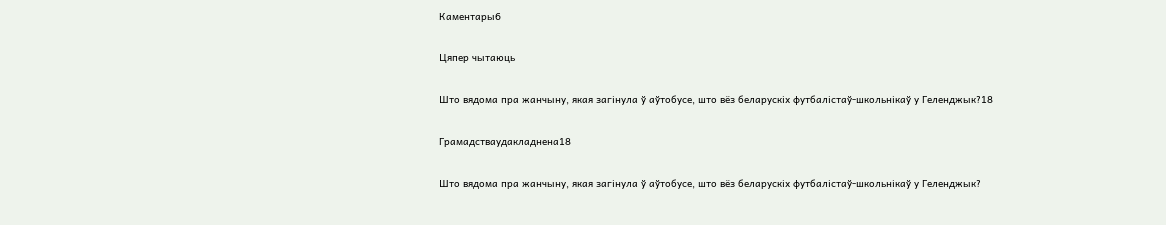Каментары6

Цяпер чытаюць

Што вядома пра жанчыну, якая загінула ў аўтобусе, што вёз беларускіх футбалістаў-школьнікаў у Геленджык?18

Грамадстваудакладнена18

Што вядома пра жанчыну, якая загінула ў аўтобусе, што вёз беларускіх футбалістаў-школьнікаў у Геленджык?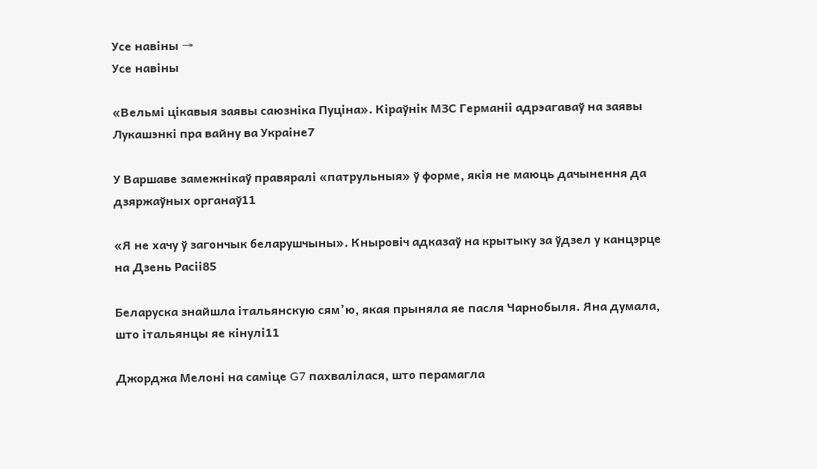Усе навіны →
Усе навіны

«Вельмі цікавыя заявы саюзніка Пуціна». Кіраўнік МЗС Германіі адрэагаваў на заявы Лукашэнкі пра вайну ва Украіне7

У Варшаве замежнікаў правяралі «патрульныя» ў форме, якія не маюць дачынення да дзяржаўных органаў11

«Я не хачу ў загончык беларушчыны». Кныровіч адказаў на крытыку за ўдзел у канцэрце на Дзень Расіі85

Беларуска знайшла італьянскую сям’ю, якая прыняла яе пасля Чарнобыля. Яна думала, што італьянцы яе кінулі11

Джорджа Мелоні на саміце G7 пахвалілася, што перамагла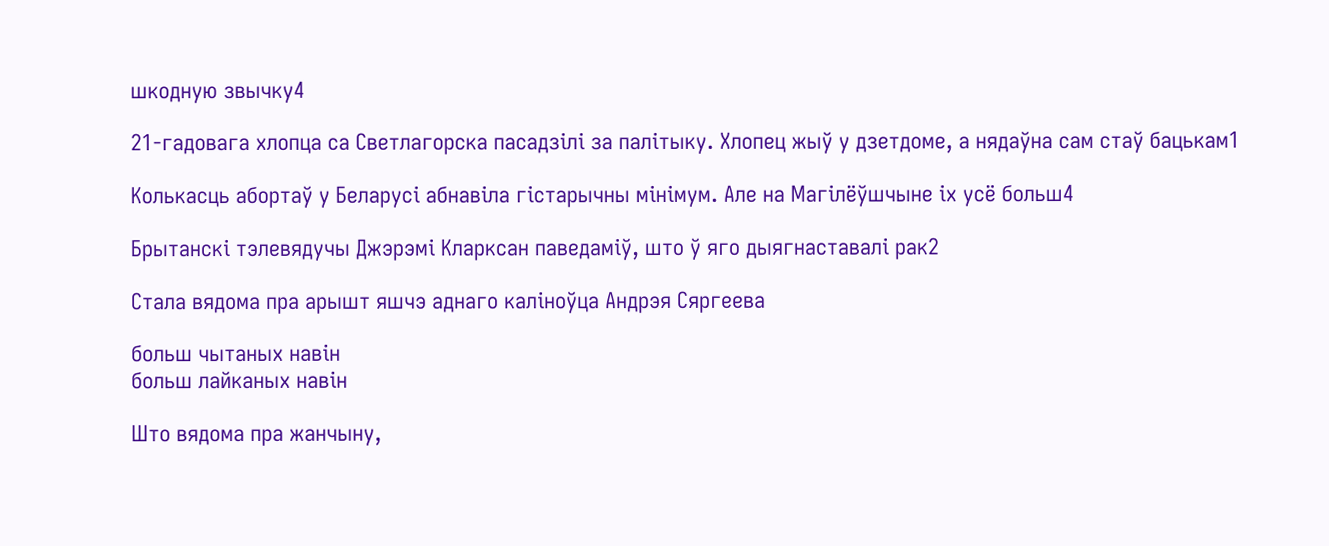шкодную звычку4

21‑гадовага хлопца са Светлагорска пасадзілі за палітыку. Хлопец жыў у дзетдоме, а нядаўна сам стаў бацькам1

Колькасць абортаў у Беларусі абнавіла гістарычны мінімум. Але на Магілёўшчыне іх усё больш4

Брытанскі тэлевядучы Джэрэмі Кларксан паведаміў, што ў яго дыягнаставалі рак2

Стала вядома пра арышт яшчэ аднаго каліноўца Андрэя Сяргеева

больш чытаных навін
больш лайканых навін

Што вядома пра жанчыну,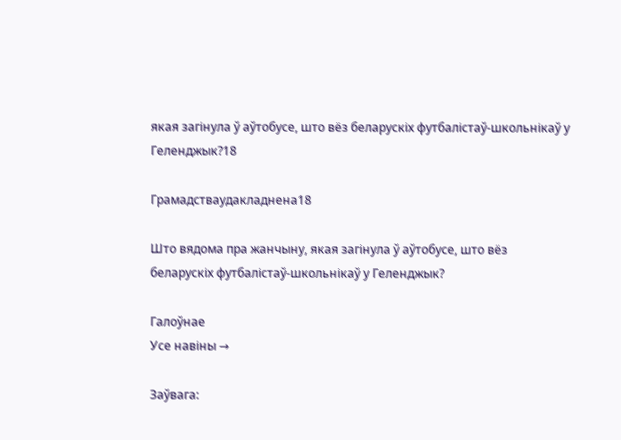якая загінула ў аўтобусе, што вёз беларускіх футбалістаў-школьнікаў у Геленджык?18

Грамадстваудакладнена18

Што вядома пра жанчыну, якая загінула ў аўтобусе, што вёз беларускіх футбалістаў-школьнікаў у Геленджык?

Галоўнае
Усе навіны →

Заўвага: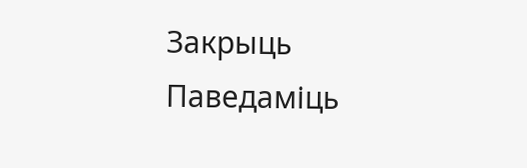Закрыць Паведаміць